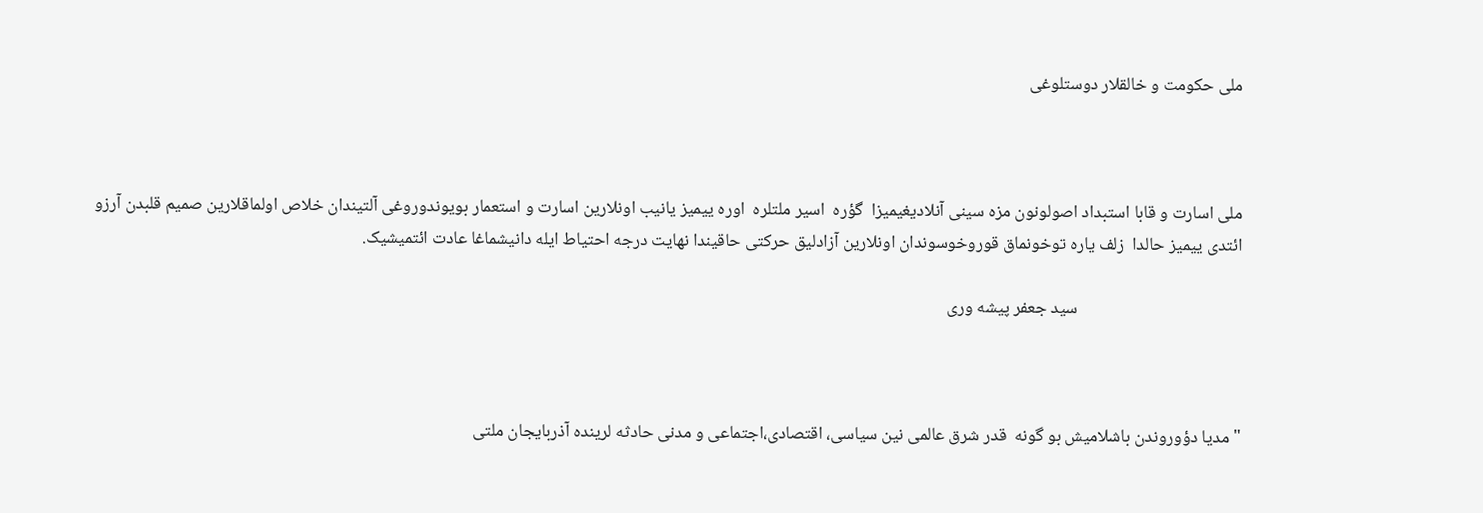ملی حکومت و خالقلار دوستلوغی



ملی اسارت و قابا استبداد اصولونون مزه سینی آنلادیغیمیزا  گؤره  اسیر ملتلره  اوره ییمیز یانیب اونلارین اسارت و استعمار بویوندوروغی آلتیندان خلاص اولماقلارین صمیم قلبدن آرزو ائتدی ییمیز حالدا  زلف یاره توخونماق قوروخوسوندان اونلارین آزادلیق حرکتی حاقیندا نهایت درجه احتیاط ایله دانیشماغا عادت ائتمیشیک.

                                         سید جعفر پیشه وری



" مدیا دؤوروندن باشلامیش بو گونه  قدر شرق عالمی نین سیاسی، اقتصادی،اجتماعی و مدنی حادثه لرینده آذربایجان ملتی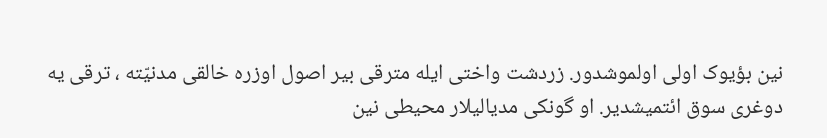نین بؤیوک اولی اولموشدور. زردشت واختی ایله مترقی بیر اصول اوزره خالقی مدنیّته ، ترقی یه دوغری سوق ائتمیشدیر. او گونکی مدیالیلار محیطی نین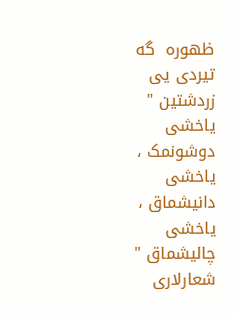ظهوره  گه تیردی یی زردشتین " یاخشی دوشونمک ، یاخشی دانیشماق ، یاخشی چالیشماق " شعارلاری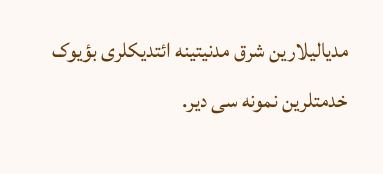مدیالیلارین شرق مدنیتینه ائتدیکلری بؤیوک خدمتلرین نمونه سی دیر.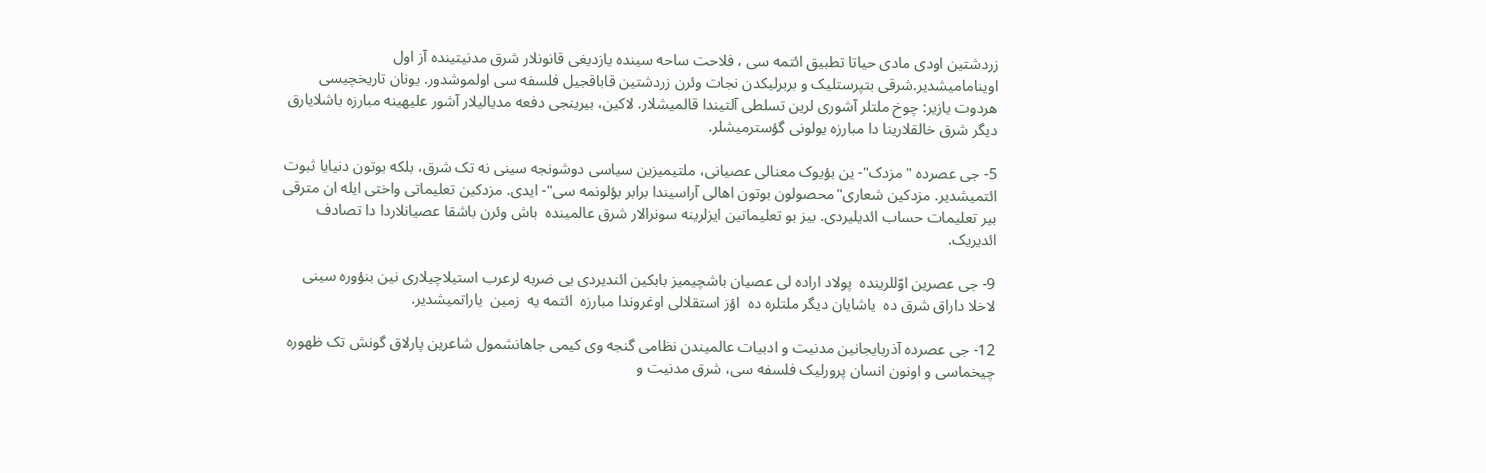زردشتین اودی مادی حیاتا تطبیق ائتمه سی ، فلاحت ساحه سینده یازدیغی قانونلار شرق مدنیتینده آز اول اوینامامیشدیر.شرقی بتپرستلیک و بربرلیکدن نجات وئرن زردشتین قاباقجیل فلسفه سی اولموشدور. یونان تاریخچیسی هردوت یازیر: چوخ ملتلر آشوری لرین تسلطی آلتیندا قالمیشلار. لاکین، بیرینجی دفعه مدیالیلار آشور علیهینه مبارزه باشلایارق دیگر شرق خالقلارینا دا مبارزه یولونی گؤسترمیشلر.

5- جی عصرده "مزدک"- ین بؤیوک معنالی عصیانی، ملتیمیزین سیاسی دوشونجه سینی نه تک شرق، بلکه بوتون دنیایا ثبوت ائتمیشدیر. مزدکین شعاری"محصولون بوتون اهالی آراسیندا برابر بؤلونمه سی"- ایدی. مزدکین تعلیماتی واختی ایله ان مترقی بیر تعلیمات حساب ائدیلیردی. بیز بو تعلیماتین ایزلرینه سونرالار شرق عالمینده  باش وئرن باشقا عصیانلاردا دا تصادف ائدیریک.

9- جی عصرین اوّللرینده  پولاد اراده لی عصیان باشچیمیز بابکین ائندیردی یی ضربه لرعرب استیلاچیلاری نین بنؤوره سینی لاخلا داراق شرق ده  یاشایان دیگر ملتلره ده  اؤز استقلالی اوغروندا مبارزه  ائتمه یه  زمین  یاراتمیشدیر.

12- جی عصرده آذربایجانین مدنیت و ادبیات عالمیندن نظامی گنجه وی کیمی جاهانشمول شاعرین پارلاق گونش تک ظهوره چیخماسی و اونون انسان پرورلیک فلسفه سی، شرق مدنیت و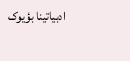ادبیاتینا بؤیوک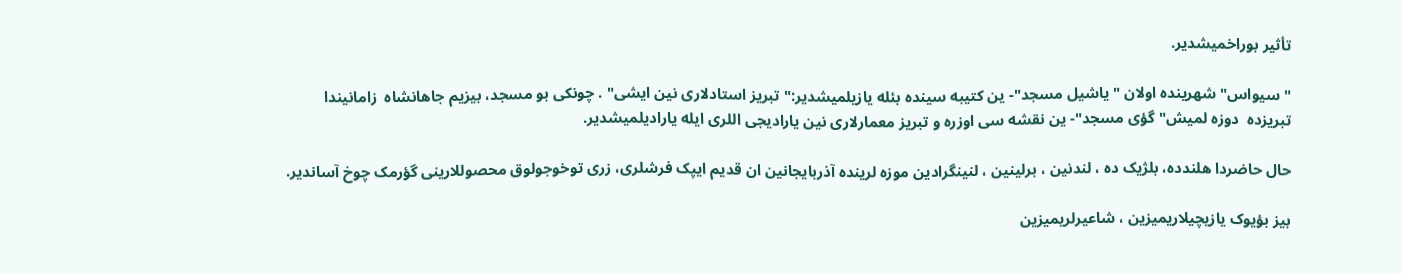تأثیر بوراخمیشدیر.

" سیواس" شهرینده اولان " یاشیل مسجد"- ین کتیبه سینده بئله یازیلمیشدیر:" تبریز استادلاری نین ایشی" . چونکی بو مسجد، بیزیم جاهانشاه  زامانیندا  تبریزده  دوزه لمیش" گؤی مسجد"- ین نقشه سی اوزره و تبریز معمارلاری نین یارادیجی اللری ایله یارادیلمیشدیر.

حال حاضردا هلندده، بلژیک ده ، لندنین ، برلینین ، لنینگرادین موزه لرینده آذربایجانین ان قدیم ایپک فرشلری، زری توخوجولوق محصوللارینی گؤرمک چوخ آساندیر.

بیز بؤیوک یازیچیلاریمیزین ، شاعیرلریمیزین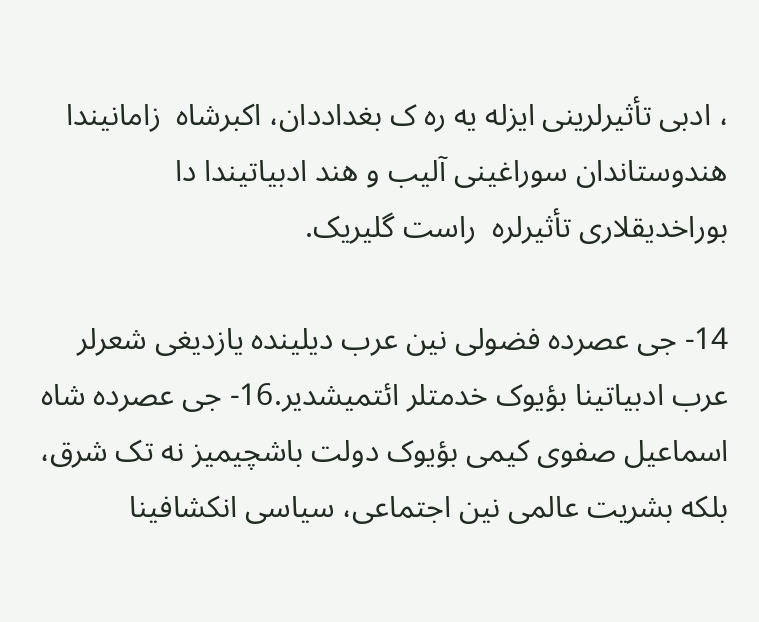، ادبی تأثیرلرینی ایزله یه ره ک بغداددان، اکبرشاه  زامانیندا هندوستاندان سوراغینی آلیب و هند ادبیاتیندا دا بوراخدیقلاری تأثیرلره  راست گلیریک.

14- جی عصرده فضولی نین عرب دیلینده یازدیغی شعرلر عرب ادبیاتینا بؤیوک خدمتلر ائتمیشدیر.16- جی عصرده شاه اسماعیل صفوی کیمی بؤیوک دولت باشچیمیز نه تک شرق، بلکه بشریت عالمی نین اجتماعی، سیاسی انکشافینا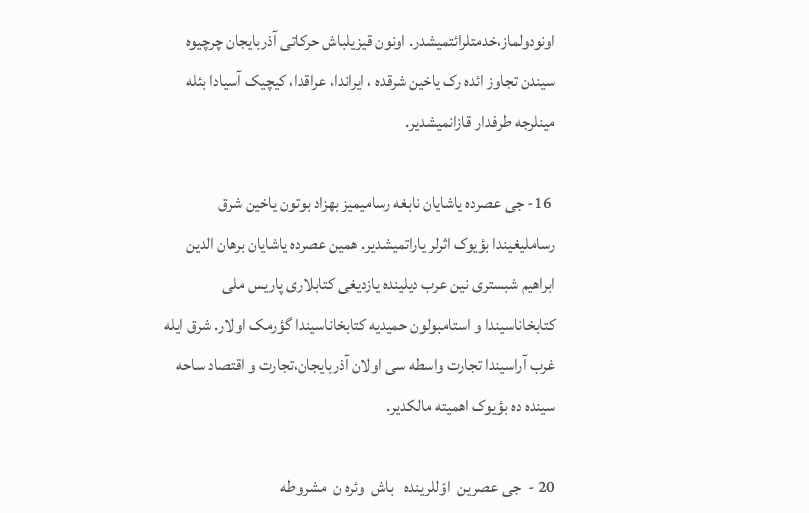اونودولماز،خدمتلرائتمیشدر. اونون قیزیلباش حرکاتی آذربایجان چرچیوه سیندن تجاوز ائده رک یاخین شرقده ، ایراندا، عراقدا، کیچیک آسیادا بئله مینلرجه طرفدار قازانمیشدیر.

 16- جی عصرده یاشایان نابغه رسامیمیز بهزاد بوتون یاخین شرق رساملیغیندا بؤیوک اثرلر یاراتمیشدیر. همین عصرده یاشایان برهان الدین ابراهیم شبستری نین عرب دیلینده یازدیغی کتابلاری پاریس ملی کتابخاناسیندا و استامبولون حمیدیه کتابخاناسیندا گؤرمک اولار. شرق ایله غرب آراسیندا تجارت واسطه سی اولان آذربایجان،تجارت و اقتصاد ساحه سینده ده بؤیوک اهمیته مالکدیر.

20 -  جی عصرین  اوّللرینده   باش  وئره ن  مشروطه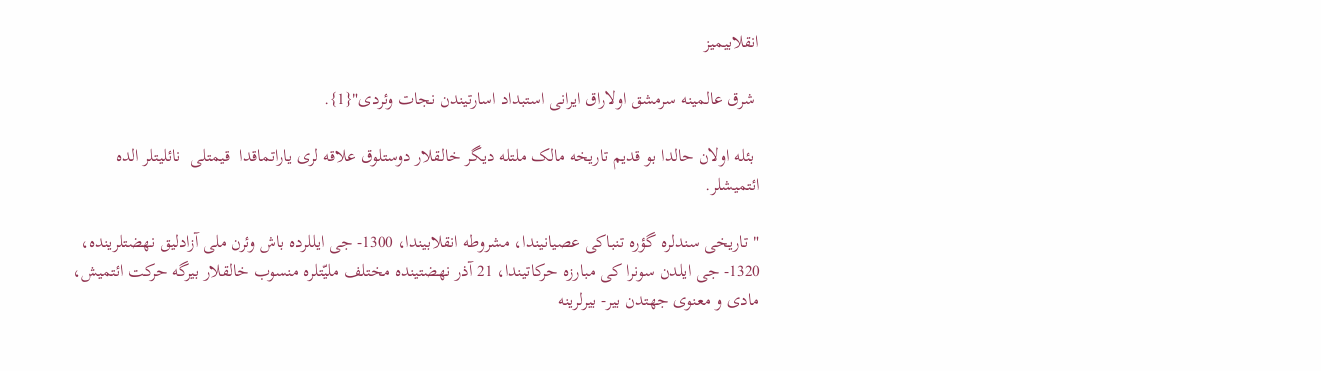انقلابیمیز

 شرق عالمینه سرمشق اولاراق ایرانی استبداد اسارتیندن نجات وئردی"{1}.

 بئله اولان حالدا بو قدیم تاریخه مالک ملتله دیگر خالقلار دوستلوق علاقه لری یاراتماقدا  قیمتلی  نائلیتلر الده  ائتمیشلر.

" تاریخی سندلره گؤره تنباکی عصیانیندا، مشروطه انقلابیندا، 1300- جی ایللرده باش وئرن ملی آزادلیق نهضتلرینده، 1320- جی ایلدن سونرا کی مبارزه حرکاتیندا، 21 آذر نهضتینده مختلف ملیّتلره منسوب خالقلار بیرگه حرکت ائتمیش، مادی و معنوی جهتدن بیر- بیرلرینه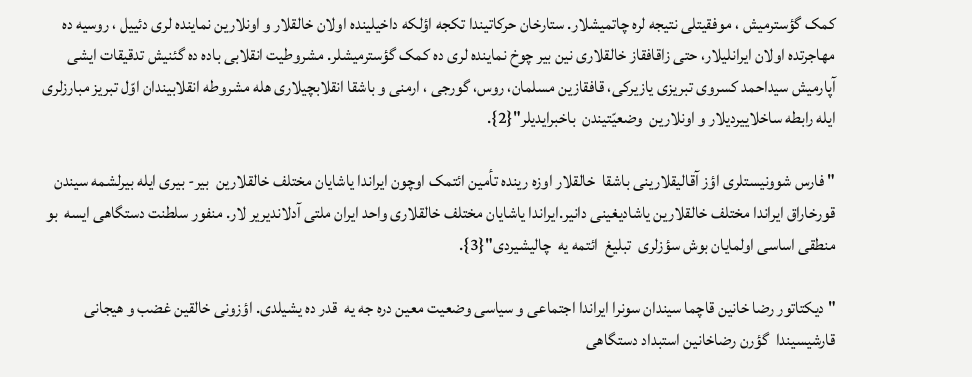کمک گؤسترمیش ، موفقیتلی نتیجه لره چاتمیشلار. ستارخان حرکاتیندا تکجه اؤلکه داخیلینده اولان خالقلار و اونلارین نماینده لری دئییل ، روسیه ده مهاجرتده اولان ایرانلیلار، حتی زاقافقاز خالقلاری نین بیر چوخ نماینده لری ده کمک گؤسترمیشلر. مشروطیت انقلابی باده ده گئنیش تدقیقات ایشی آپارمیش سیداحمد کسروی تبریزی یازیرکی، قافقازین مسلمان، روس، گورجی ، ارمنی و باشقا انقلابچیلاری هله مشروطه انقلابیندان اوّل تبریز مبارزلری ایله رابطه ساخلاییردیلار و اونلارین  وضعیّتیندن  باخبرایدیلر"{2}.

" فارس شوونیستلری اؤز آقالیقلارینی باشقا  خالقلار اوزه رینده تأمین ائتمک اوچون ایراندا یاشایان مختلف خالقلارین  بیر- بیری ایله بیرلشمه سیندن قورخاراق ایراندا مختلف خالقلارین یاشادیغینی دانیر.ایراندا یاشایان مختلف خالقلاری واحد ایران ملتی آدلاندیریر لار. منفور سلطنت دستگاهی ایسه  بو منطقی اساسی اولمایان بوش سؤزلری  تبلیغ  ائتمه یه  چالیشیردی"{3}.

" دیکتاتور رضا خانین قاچما سیندان سونرا ایراندا اجتماعی و سیاسی وضعیت معین دره جه یه  قدر ده یشیلدی. اؤزونی خالقین غضب و هیجانی قارشیسیندا  گؤرن رضاخانین استبداد دستگاهی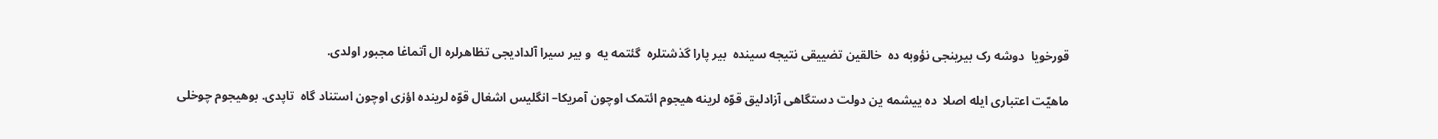قورخویا  دوشه رک بیرینجی نؤوبه ده  خالقین تضییقی نتیجه سینده  بیر پارا گذشتلره  گئتمه یه  و بیر سیرا آلدادیجی تظاهرلره ال آتماغا مجبور اولدی.

ماهیّت اعتباری ایله اصلا  ده ییشمه ین دولت دستگاهی آزادلیق قوّه لرینه هیجوم ائتمک اوچون آمریکا– انگلیس اشغال قوّه لرینده اؤزی اوچون استناد گاه  تاپدی. بوهیجوم چوخلی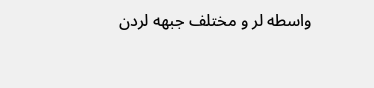واسطه لر و مختلف جبهه لردن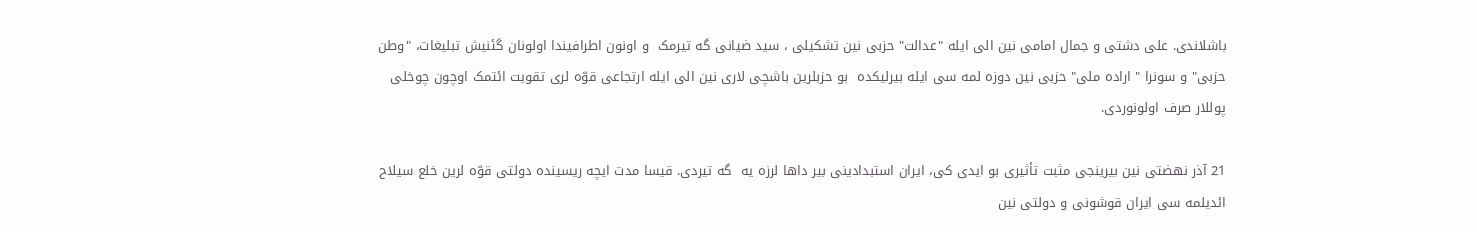باشلاندی. علی دشتی و جمال امامی نین الی ایله "عدالت" حزبی نین تشکیلی ، سید ضیانی گه تیرمک  و اونون اطرافیندا اولونان گئنیش تبلیغات، "وطن حزبی" و سونرا " اراده ملی" حزبی نین دوزه لمه سی ایله بیرلیکده  بو حزبلرین باشچی لاری نین الی ایله ارتجاعی قوّه لری تقویت ائتمک اوچون چوخلی پوللار صرف اولونوردی.

21 آذر نهضتی نین بیرینجی مثبت تأثیری بو ایدی کی، ایران استبدادینی بیر داها لرزه یه  گه تیردی. قیسا مدت ایچه ریسینده دولتی قوّه لرین خلع سیلاح ائدیلمه سی ایران قوشونی و دولتی نین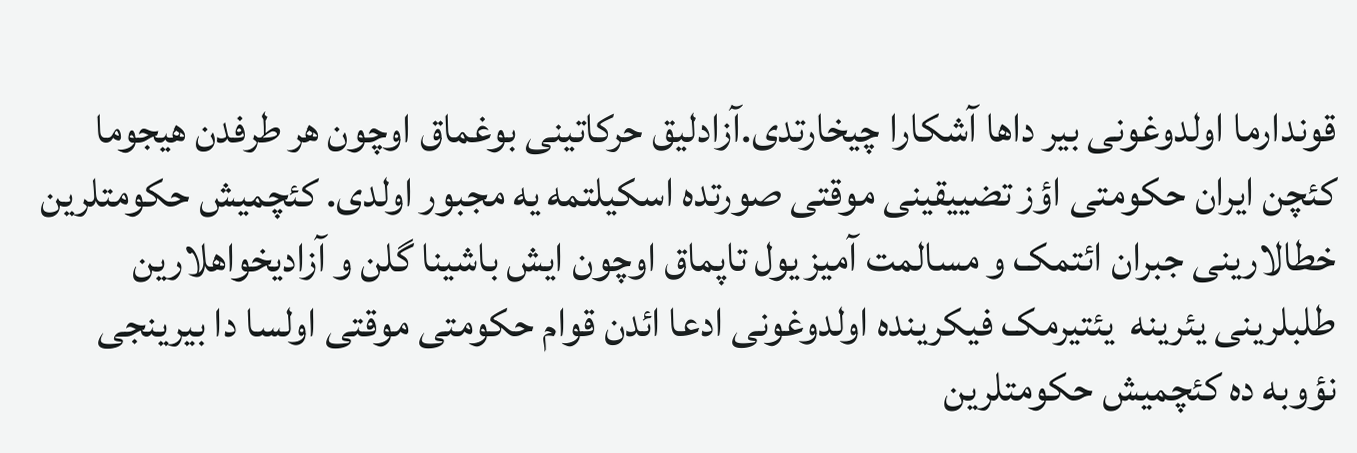قوندارما اولدوغونی بیر داها آشکارا چیخارتدی.آزادلیق حرکاتینی بوغماق اوچون هر طرفدن هیجوما کئچن ایران حکومتی اؤز تضییقینی موقتی صورتده اسکیلتمه یه مجبور اولدی. کئچمیش حکومتلرین خطالارینی جبران ائتمک و مسالمت آمیز یول تاپماق اوچون ایش باشینا گلن و آزادیخواهلارین طلبلرینی یئرینه  یئتیرمک فیکرینده اولدوغونی ادعا ائدن قوام حکومتی موقتی اولسا دا بیرینجی نؤوبه ده کئچمیش حکومتلرین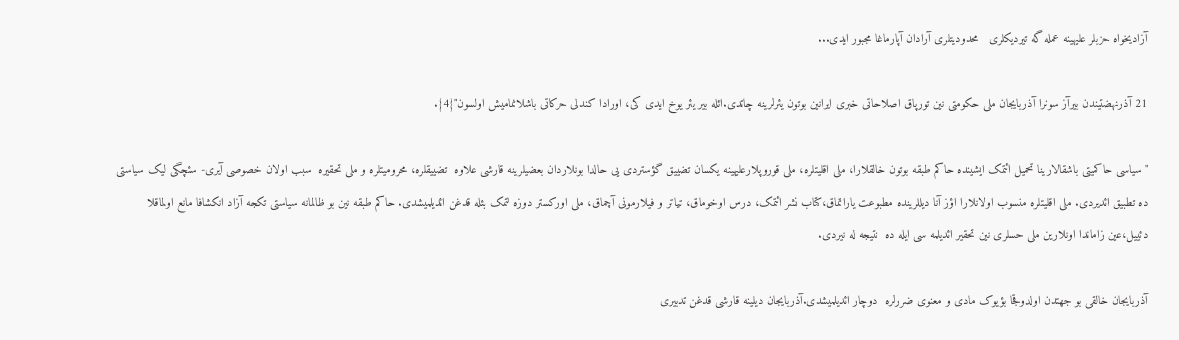آزادیخواه حزبلر علیهینه عمله گه تیردیکلری   محدودیتلری آرادان آپارماغا مجبور ایدی...

21 آذرنهضتیندن بیرآز سونرا آذربایجان ملی حکومتی نین تورپاق اصلاحاتی خبری ایرانین بوتون یئرلرینه چاتدی.ائله بیر یئر یوخ ایدی کی، اورادا کندلی حرکاتی باشلانمامیش اولسون"{4}.

" سیاسی حاکمیتی باشقالارینا تحمیل ائتمک ایشینده حاکم طبقه بوتون خالقلارا، ملی اقلیتلره، ملی قوروپلارعلیهینه یکسان تضییق گؤستردی یی حالدا بونلاردان بعضیلرینه قارشی علاوه  تضییقلره، محرومیتلره و ملی تحقیره  سبب اولان خصوصی آیری- سئچگی لیک سیاستی ده تطبیق ائدیردی. ملی اقلیتلره منسوب اولانلارا اؤز آنا دیللرینده مطبوعت یاراتماق،کتاب نشر ائتمک، درس اوخوماق، تیاتر و فیلارمونی آچماق، ملی اورکستر دوزه لتمک بئله قدغن ائدیلمیشدی. حاکم طبقه نین بو ظالمانه سیاستی تکجه آزاد انکشافا مانع اولماقلا دئییل،عین زاماندا اونلارین ملی حسلری نین تحقیر ائدیلمه سی ایله ده  نتیجه له نیردی.

آذربایجان خالقی بو جهتدن اولدوقجا بؤیوک مادی و معنوی ضررلره  دوچار ائدیلمیشدی.آذربایجان دیلینه قارشی قدغن تدبیری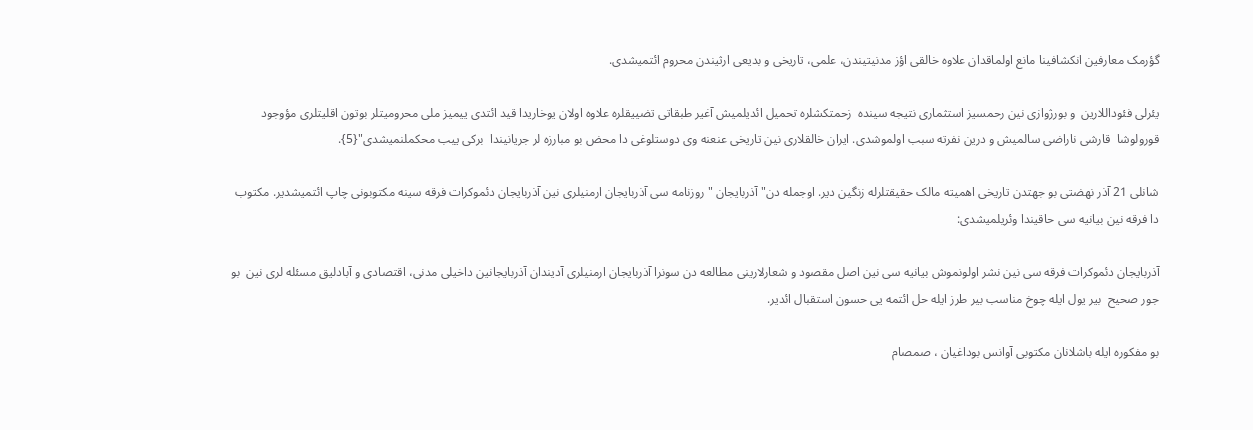گؤرمک معارفین انکشافینا مانع اولماقدان علاوه خالقی اؤز مدنیتیندن، علمی، تاریخی و بدیعی ارثیندن محروم ائتمیشدی.

یئرلی فئوداللارین  و بورژوازی نین رحمسیز استثماری نتیجه سینده  زحمتکشلره تحمیل ائدیلمیش آغیر طبقاتی تضییقلره علاوه اولان یوخاریدا قید ائتدی ییمیز ملی محرومیتلر بوتون اقلیتلری مؤوجود  قورولوشا  قارشی ناراضی سالمیش و درین نفرته سبب اولموشدی. ایران خالقلاری نین تاریخی عنعنه وی دوستلوغی دا محض بو مبارزه لر جریانیندا  برکی ییب محکملنمیشدی"{5}.

شانلی 21 آذر نهضتی بو جهتدن تاریخی اهمیته مالک حقیقتلرله زنگین دیر. اوجمله دن" آذربایجان " روزنامه سی آذربایجان ارمنیلری نین آذربایجان دئموکرات فرقه سینه مکتوبونی چاپ ائتمیشدیر. مکتوب دا فرقه نین بیانیه سی حاقیندا وئریلمیشدی:

آذربایجان دئموکرات فرقه سی نین نشر اولونموش بیانیه سی نین اصل مقصود و شعارلارینی مطالعه دن سونرا آذربایجان ارمنیلری آدیندان آذربایجانین داخیلی مدنی، اقتصادی و آبادلیق مسئله لری نین  بو جور صحیح  بیر یول ایله چوخ مناسب بیر طرز ایله حل ائتمه یی حسون استقبال ائدیر.

بو مفکوره ایله باشلانان مکتوبی آوانس بوداغیان ، صمصام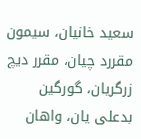سعید خانیان، سیمون مقررد چیان، مقرر دیچ زرگریان، گورگین بدعلی یان، واهان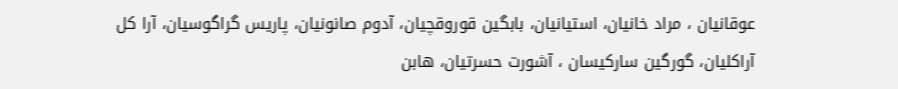عوقانیان ، مراد خانیان، استیانیان، بابگین قوروقچیان، آدوم صانونیان، پاریس گراگوسیان، آرا کل آراکلیان، گورگین سارکیسان ، آشورت حسرتیان، هابن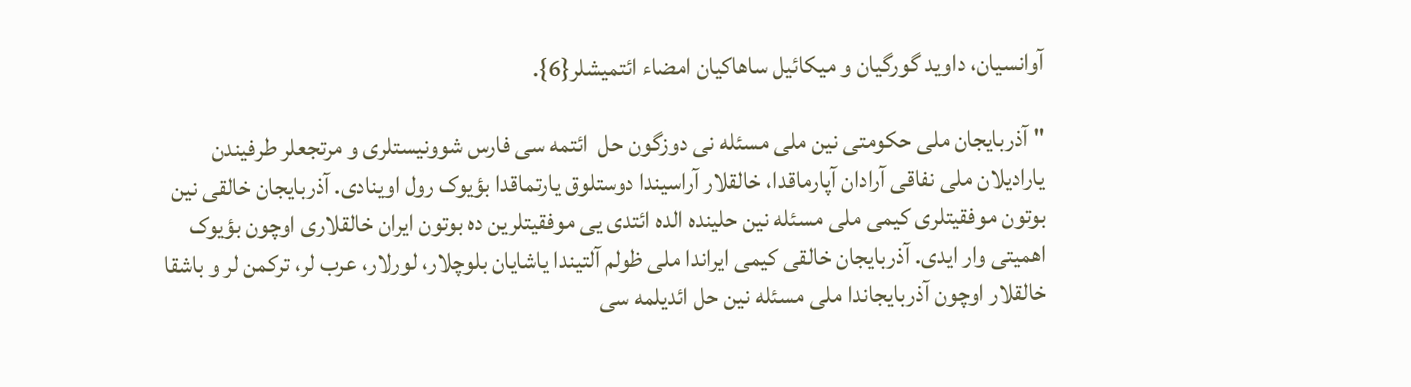آوانسیان، داوید گورگیان و میکائیل ساهاکیان امضاء ائتمیشلر{6}.

" آذربایجان ملی حکومتی نین ملی مسئله نی دوزگون حل  ائتمه سی فارس شوونیستلری و مرتجعلر طرفیندن یارادیلان ملی نفاقی آرادان آپارماقدا، خالقلار آراسیندا دوستلوق یارتماقدا بؤیوک رول اوینادی. آذربایجان خالقی نین بوتون موفقیتلری کیمی ملی مسئله نین حلینده الده ائتدی یی موفقیتلرین ده بوتون ایران خالقلاری اوچون بؤیوک اهمیتی وار ایدی. آذربایجان خالقی کیمی ایراندا ملی ظولم آلتیندا یاشایان بلوچلار، لورلار، عرب لر، ترکمن لر و باشقا خالقلار اوچون آذربایجاندا ملی مسئله نین حل ائدیلمه سی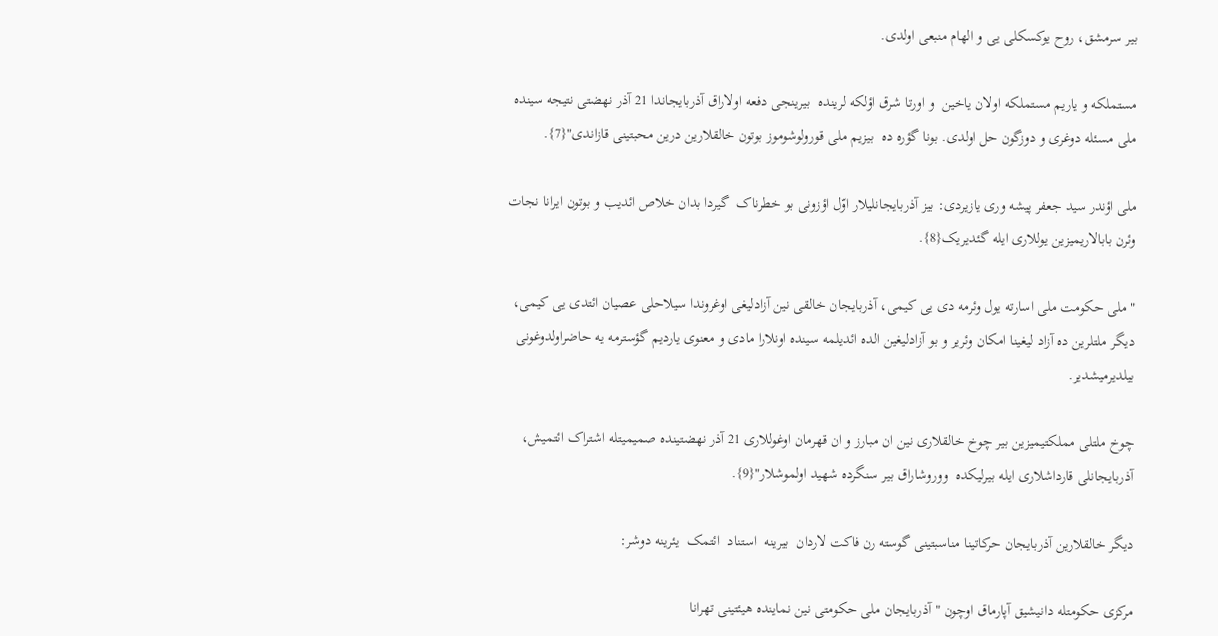بیر سرمشق، روح یوکسکلی یی و الهام منبعی اولدی.

مستملکه و یاریم مستملکه اولان یاخین  و اورتا شرق اؤلکه لرینده  بیرینجی دفعه اولاراق آذربایجاندا 21 آذر نهضتی نتیجه سینده ملی مسئله دوغری و دوزگون حل اولدی. بونا گؤره ده  بیزیم ملی قورولوشوموز بوتون خالقلارین درین محبتینی قازاندی"{7}.

ملی اؤندر سید جعفر پیشه وری یازیردی: بیز آذربایجانلیلار اوّل اؤزونی بو خطرناک  گیردا بدان خلاص ائدیب و بوتون ایرانا نجات وئرن بابالاریمیزین یوللاری ایله گئدیریک{8}.

" ملی حکومت ملی اسارته یول وئرمه دی یی کیمی، آذربایجان خالقی نین آزادلیغی اوغروندا سیلاحلی عصیان ائتدی یی کیمی، دیگر ملتلرین ده آزاد لیغینا امکان وئریر و بو آزادلیغین الده ائدیلمه سینده اونلارا مادی و معنوی یاردیم گؤسترمه یه حاضراولدوغونی بیلدیرمیشدیر.

چوخ ملتلی مملکتیمیزین بیر چوخ خالقلاری نین ان مبارز و ان قهرمان اوغوللاری 21 آذر نهضتینده صمیمیتله اشتراک ائتمیش، آذربایجانلی قارداشلاری ایله بیرلیکده  ووروشاراق بیر سنگرده شهید اولموشلار"{9}.

دیگر خالقلارین آذربایجان حرکاتینا مناسبتینی گوسته رن فاکت لاردان  بیرینه  استناد  ائتمک  یئرینه دوشر:

مرکزی حکومتله دانیشیق آپارماق اوچون " آذربایجان ملی حکومتی نین نماینده هیئتینی تهرانا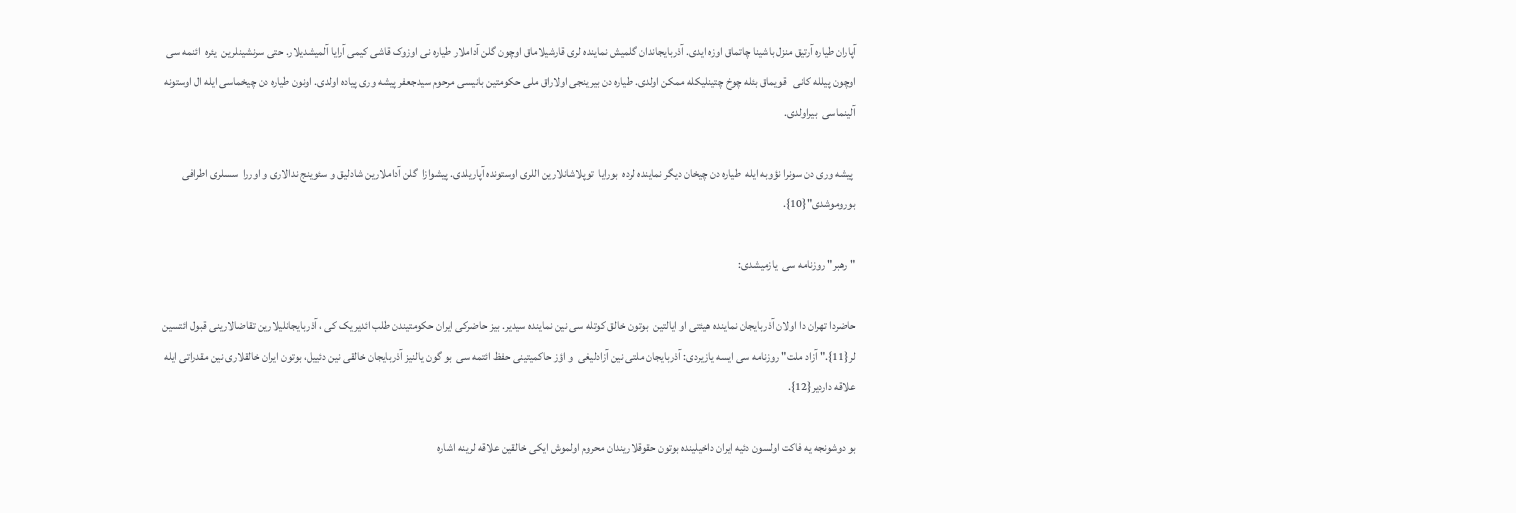آپاران طیاره آرتیق منزل باشینا چاتماق اوزه ایدی. آذربایجاندان گلمیش نماینده لری قارشیلاماق اوچون گلن آداملار طیاره نی اوزوک قاشی کیمی آرایا آلمیشدیلار. حتی سرنشینلرین  یئره  ائنمه سی اوچون پیلله کانی   قویماق بئله چوخ چتینلیکله ممکن اولدی. طیاره دن بیرینجی اولاراق ملی حکومتین بانیسی مرحوم سیدجعفر پیشه وری پیاده اولدی. اونون طیاره دن چیخماسی ایله ال اوستونه آلینماسی  بیراولدی.

 پیشه وری دن سونرا نؤوبه ایله  طیاره دن چیخان دیگر نماینده لرده  بورایا  توپلاشانلارین اللری اوستونده آپاریلدی. پیشوازا  گلن آداملارین شادلیق و سئوینج ندالاری و اوررا  سسلری اطرافی بوروموشدی"{10}.

" رهبر" روزنامه سی  یازمیشدی:

حاضردا تهران دا اولان آذربایجان نماینده هیئتی او ایالتین  بوتون خالق کوتله سی نین نماینده سیدیر. بیز حاضرکی ایران حکومتیندن طلب ائدیریک کی ، آذربایجانلیلارین تقاضالارینی قبول ائتسین لر{11}." آزاد ملت" روزنامه سی ایسه یازیردی: آذربایجان ملتی نین آزادلیغی  و اؤز حاکمیتینی حفظ ائتمه سی  بو گون یالنیز آذربایجان خالقی نین دئییل، بوتون ایران خالقلاری نین مقدراتی ایله علاقه داردیر{12}.

بو دوشونجه یه فاکت اولسون دئیه ایران داخیلینده بوتون حقوقلاریندان محروم اولموش ایکی خالقین علاقه لرینه اشاره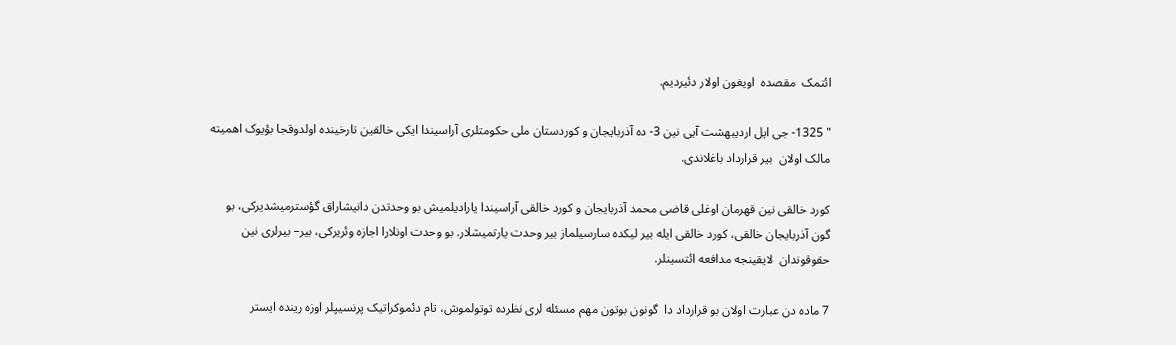ائتمک  مقصده  اویغون اولار دئیردیم.

" 1325- جی ایل اردیبهشت آیی نین 3- ده آذربایجان و کوردستان ملی حکومتلری آراسیندا ایکی خالقین تارخینده اولدوقجا بؤیوک اهمیته مالک اولان  بیر قرارداد باغلاندی.

کورد خالقی نین قهرمان اوغلی قاضی محمد آذربایجان و کورد خالقی آراسیندا یارادیلمیش بو وحدتدن دانیشاراق گؤسترمیشدیرکی، بو گون آذربایجان خالقی، کورد خالقی ایله بیر لیکده سارسیلماز بیر وحدت یارتمیشلار. بو وحدت اونلارا اجازه وئریرکی، بیر– بیرلری نین  حقوقوندان  لایقینجه مدافعه ائتسینلر.

7 ماده دن عبارت اولان بو قرارداد دا  گونون بوتون مهم مسئله لری نظرده توتولموش، تام دئموکراتیک پرنسیپلر اوزه رینده ایستر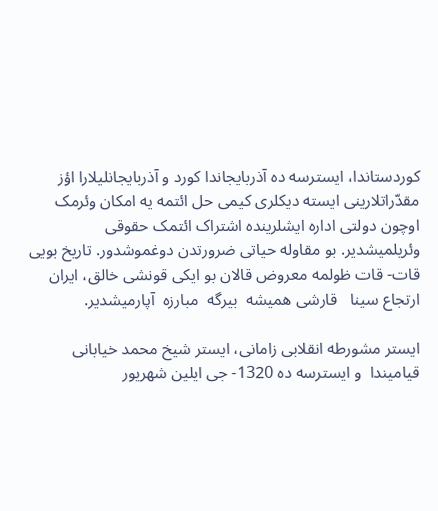کوردستاندا، ایسترسه ده آذربایجاندا کورد و آذربایجانلیلارا اؤز مقدّراتلارینی ایسته دیکلری کیمی حل ائتمه یه امکان وئرمک اوچون دولتی اداره ایشلرینده اشتراک ائتمک حقوقی وئریلمیشدیر. بو مقاوله حیاتی ضرورتدن دوغموشدور. تاریخ بویی قات- قات ظولمه معروض قالان بو ایکی قونشی خالق، ایران ارتجاع سینا   قارشی همیشه  بیرگه  مبارزه  آپارمیشدیر.

ایستر مشورطه انقلابی زامانی، ایستر شیخ محمد خیابانی قیامیندا  و ایسترسه ده 1320- جی ایلین شهریور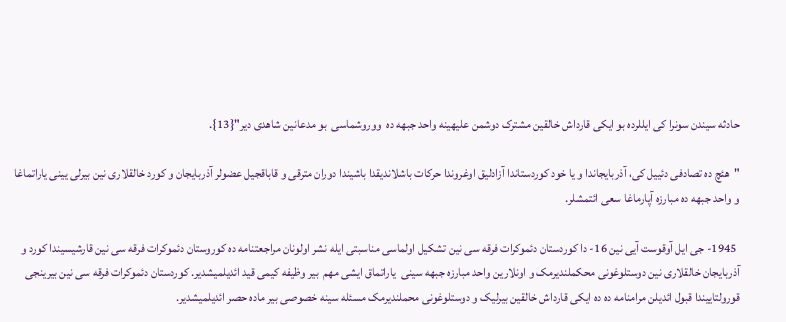حادثه سیندن سونرا کی ایللرده بو ایکی قارداش خالقین مشترک دوشمن علیهینه واحد جبهه ده  ووروشماسی  بو مدعانین شاهدی دیر"{13}.

"هئچ ده تصادفی دئییل کی، آذربایجاندا و یا خود کوردستاندا آزادلیق اوغروندا حرکات باشلاندیقدا باشیندا دوران مترقی و قاباقجیل عضولر آذربایجان و کورد خالقلاری نین بیرلی یینی یاراتماغا و واحد جبهه ده مبارزه آپارماغا سعی ائتمشلر.

 1945- جی ایل آوقوست آیی نین 16- دا کوردستان دئموکرات فرقه سی نین تشکیل اولماسی مناسبتی ایله نشر اولونان مراجعتنامه ده کوروستان دئموکرات فرقه سی نین قارشیسیندا کورد و آذربایجان خالقلاری نین دوستلوغونی محکملندیرمک و اونلارین واحد مبارزه جبهه سینی  یاراتماق ایشی مهم  بیر وظیفه کیمی قید ائدیلمیشدیر. کوردستان دئموکرات فرقه سی نین بیرینجی قورولتاییندا قبول ائدیلن مرامنامه ده ده ایکی قارداش خالقین بیرلیک و دوستلوغونی محملندیرمک مسئله سینه خصوصی بیر ماده حصر ائدیلمیشدیر.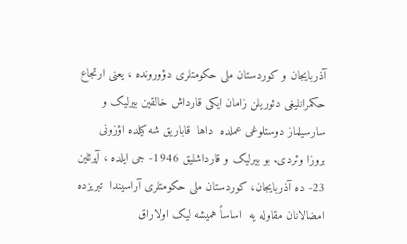آذربایجان و کوردستان ملی حکومتلری دؤورونده ، یعنی ارتجاع حکمرانلیغی دئوریلن زامان ایکی قارداش خالقین بیرلیک و سارسیلماز دوستلوغی عملده  داها  قاباریق شه کیلده اؤزونی بروزا وئردی. بو بیرلیک و قارداشلیق 1946- جی ایلده ، آپرئلین 23- ده آذربایجان، کوردستان ملی حکومتلری آراسیندا  تبریزده امضالانان مقاوله یه  اساساً همیشه لیک اولاراق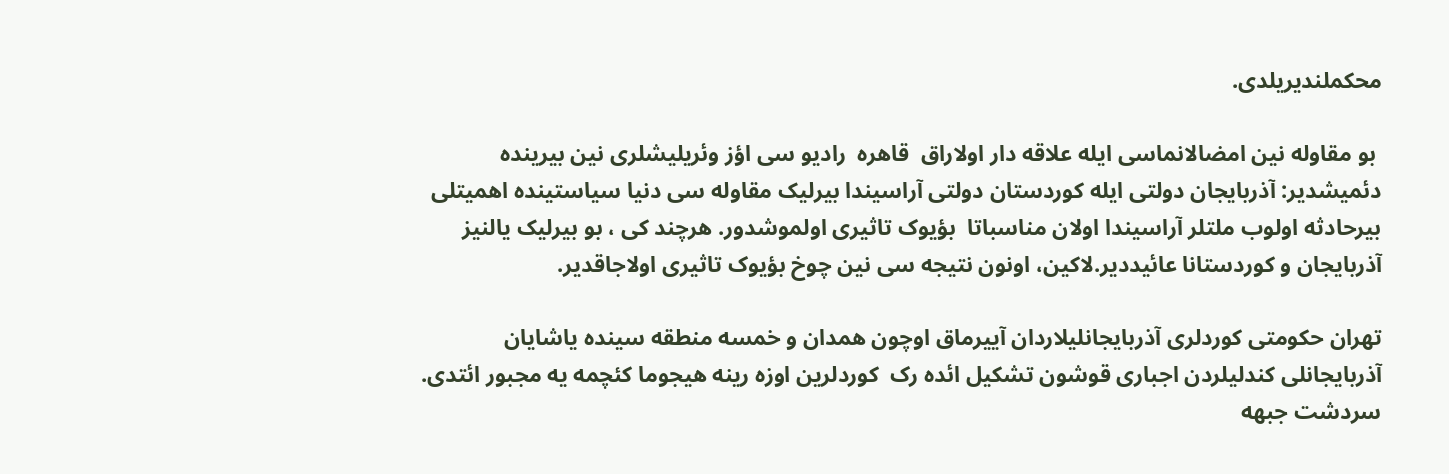محکملندیریلدی.

 بو مقاوله نین امضالانماسی ایله علاقه دار اولاراق  قاهره  رادیو سی اؤز وئریلیشلری نین بیرینده دئمیشدیر: آذربایجان دولتی ایله کوردستان دولتی آراسیندا بیرلیک مقاوله سی دنیا سیاستینده اهمیتلی بیرحادثه اولوب ملتلر آراسیندا اولان مناسباتا  بؤیوک تاثیری اولموشدور. هرچند کی ، بو بیرلیک یالنیز آذربایجان و کوردستانا عائیددیر.لاکین، اونون نتیجه سی نین چوخ بؤیوک تاثیری اولاجاقدیر.

تهران حکومتی کوردلری آذربایجانلیلاردان آییرماق اوچون همدان و خمسه منطقه سینده یاشایان آذربایجانلی کندلیلردن اجباری قوشون تشکیل ائده رک  کوردلرین اوزه رینه هیجوما کئچمه یه مجبور ائتدی. سردشت جبهه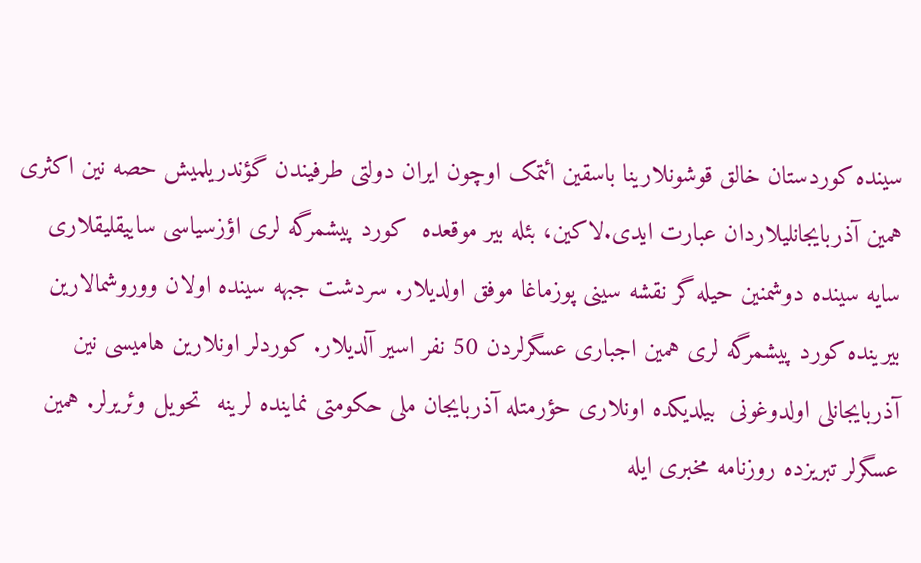سینده کوردستان خالق قوشونلارینا باسقین ائتمک اوچون ایران دولتی طرفیندن گؤندریلمیش حصه نین اکثری همین آذربایجانلیلاردان عبارت ایدی.لاکین، بئله بیر موقعده  کورد پیشمرگه لری اؤزسیاسی ساییقلیقلاری سایه سینده دوشمنین حیله گر نقشه سینی پوزماغا موفق اولدیلار. سردشت جبهه سینده اولان ووروشمالارین  بیرینده کورد پیشمرگه لری همین اجباری عسگرلردن 50 نفر اسیر آلدیلار. کوردلر اونلارین هامیسی نین آذربایجانلی اولدوغونی  بیلدیکده اونلاری حؤرمتله آذربایجان ملی حکومتی نماینده لرینه  تحویل وئریرلر. همین عسگرلر تبریزده روزنامه مخبری ایله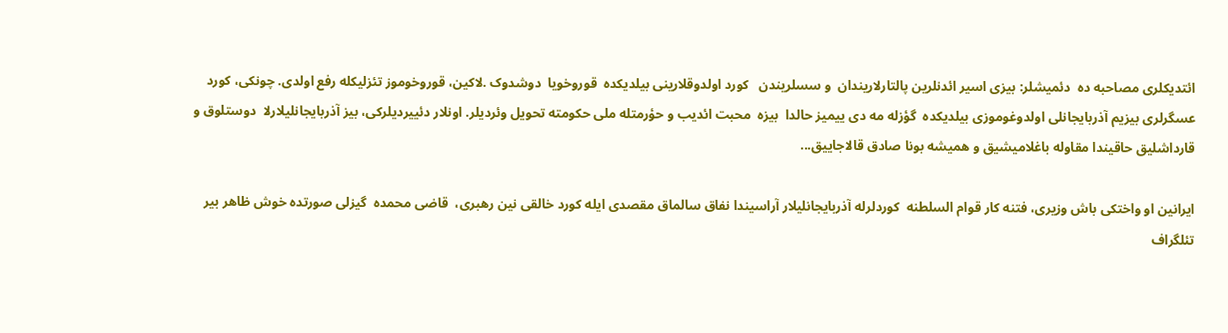ائتدیکلری مصاحبه ده  دئمیشلر: بیزی اسیر ائدنلرین پالتارلاریندان  و سسلریندن   کورد اولدوقلارینی بیلدیکده  قوروخویا  دوشدوک .لاکین، قوروخوموز تئزلیکله رفع اولدی. چونکی، کورد عسگرلری بیزیم آذربایجانلی اولدوغوموزی بیلدیکده  گؤزله مه دی ییمیز حالدا  بیزه  محبت ائدیب و حؤرمتله ملی حکومته تحویل وئردیلر. اونلار دئییردیلرکی، بیز آذربایجانلیلارلا  دوستلوق و قارداشلیق حاقیندا مقاوله باغلامیشیق و همیشه بونا صادق قالاجاییق...

ایرانین او واختکی باش وزیری، فتنه کار قوام السلطنه  کوردلرله آذربایجانلیلار آراسیندا نفاق سالماق مقصدی ایله کورد خالقی نین رهبری،  قاضی محمده  گیزلی صورتده خوش ظاهر بیر تئلگراف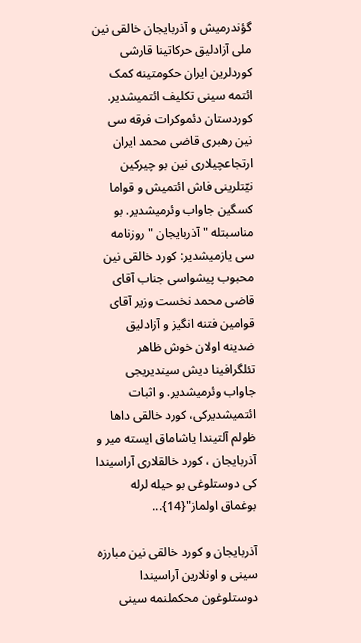گؤندرمیش و آذربایجان خالقی نین ملی آزادلیق حرکاتینا قارشی  کوردلرین ایران حکومتینه کمک ائتمه سینی تکلیف ائتمیشدیر. کوردستان دئموکرات فرقه سی نین رهبری قاضی محمد ایران ارتجاعچیلاری نین بو چیرکین نیّتلرینی فاش ائتمیش و قواما کسگین جاواب وئرمیشدیر. بو مناسبتله " آذربایجان " روزنامه سی یازمیشدیر: کورد خالقی نین محبوب پیشواسی جناب آقای قاضی محمد نخست وزیر آقای قوامین فتنه انگیز و آزادلیق ضدینه اولان خوش ظاهر تئلگرافینا دیش سیندیریجی جاواب وئرمیشدیر. و اثبات ائتمیشدیرکی، کورد خالقی داها ظولم آلتیندا یاشاماق ایسته میر و آذربایجان ، کورد خالقلاری آراسیندا کی دوستلوغی بو حیله لرله  بوغماق اولماز"{14}...

آذربایجان و کورد خالقی نین مبارزه سینی و اونلارین آراسیندا  دوستلوغون محکملنمه سینی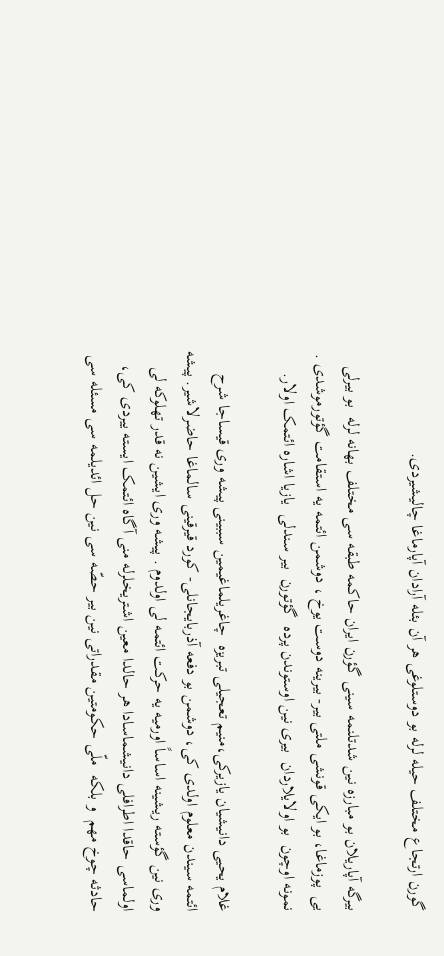گورن ارتجاع مختلف حیله لرله بو دوستلوغی هر آن بئله آرادان آپارماغا چالیشیردی.

بیرگه آپاریلان بو مبارزه نین شدتلنمه سینی گؤرن ایران حاکمه طبقه سی مختلف بهانه لرله  بو بیرلی یی  پوزماغا، بو ایکی قونشی ملتی بیر- بیرینه دوست یوخ ، دوشمن ائتمه یه استقامت گؤتورموشدی .  نمونه اوچون  بو اولایلاردان  بیری نین اوستوندن پرده  گؤتورن  بیر سندلی  یازیا اشاره ائتمک اولار.

غلام یحیی دانیشیان یازیرکی،منیم تعجیلی تبریزه  چاغریلماغیمین سببینی پیشه وری قیساجا شرح ائتمه سیندن معلوم اولدی کی، دوشمن بو دفعه آذربایجانلی- کورد قیرقینی سالماغا حاضرلاشیر. پیشه وری نین گؤسته ریشینه اساساً اورمیه یه حرکت ائتمه لی اولدوم . پیشه وری ایشین نه قدر تهلوکه لی اولماسی حاقدا اطرافلی دانیشماسادا هر حالدا معین اشتریخلرله منی آگاه ائتمک ایسته ییردی کی، حادثه چوخ مهم  و بلکه  ملّی حکومتین مقدراتی نین بیر حصّه سی نین حل ائدیلمه سی مسئله سی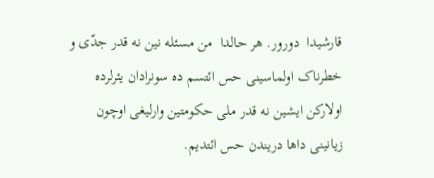قارشیدا  دورور. هر حالدا  من مسئله نین نه قدر جدّی و خطرناک اولماسینی حس ائتسم ده سونرادان یئرلرده اولارکن ایشین نه قدر ملی حکومتین وارلیغی اوچون زیانینی داها دریندن حس ائتدیم.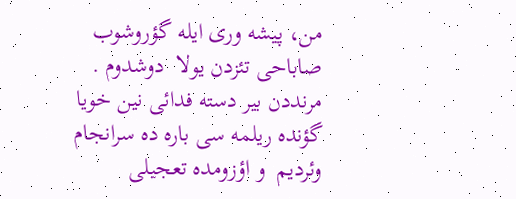من، پیشه وری ایله گؤروشوب صاباحی تئزدن یولا  دوشدوم . مرنددن بیر دسته فدائی نین خویا گؤنده ریلمه سی باره ده سرانجام وئردیم  و اؤزومده تعجیلی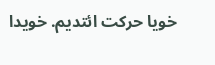خویا حرکت ائتدیم. خویدا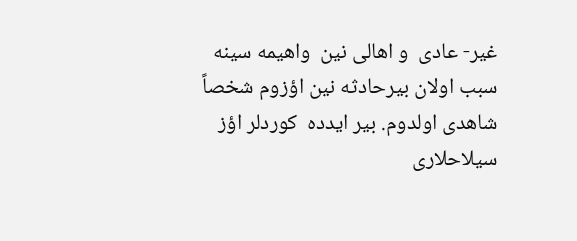غیر- عادی  و اهالی نین  واهیمه سینه سبب اولان بیرحادثه نین اؤزوم شخصاً شاهدی اولدوم. بیر ایدده  کوردلر اؤز سیلاحلاری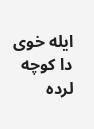ایله خوی دا کوچه لرده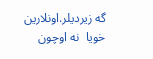گه زیردیلر.اونلارین خویا  نه اوچون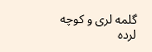گلمه لری و کوچه لرده